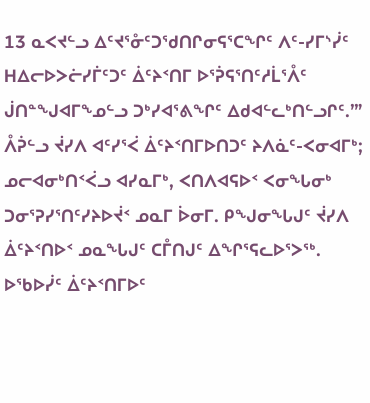13 ᓇᐸᔪᓪᓗ ᐃᑦᔪᕐᓁᑦᑐᖁᑎᒋᓂᕋᕐᑕᖏᑦ ᐱᑦ-ᓯᒥᔅᓰᑦ ᕼᐃᓕᐅᐳᓖᓯᒦᑦᑐᑦ ᐄᑦᔨᑉᑎᒥ ᐅᕐᕉᕋᕐᑎᑦᓱᒫᕐᐰᑦ ᒎᑎᓐᖑᐊᒥᖕᓄᓪᓗ ᑐᒃᓯᐊᕐᕕᖏᑦ ᐃᑯᐊᓪᓚᒃᑎᓪᓗᒋᑦ.’”
ᐰᕉᓪᓗ ᔫᓯᐱ ᐊᑦᓯᕐᐹ ᐄᑦᔨᑉᑎᒥᐅᑎᑐᑦ ᔨᐱᓈᑦ-ᐸᓂᐊᒥᒃ; ᓄᓕᐊᓂᒃᑎᑉᐹᓗ ᐊᓯᓇᒥᒃ, ᐸᑎᐱᐊᕋᐅᑉ ᐸᓂᖓᓂᒃ ᑐᓂᕐᕈᓯᕐᑎᑦᓯᔨᐅᔫᑉ ᓄᓇᒥ ᐆᓂᒥ. ᑭᖑᓂᖓᒍᑦ ᔫᓯᐱ ᐄᑦᔨᑉᑎᐅᑉ ᓄᓇᖓᒍᑦ ᑕᒤᑎᒍᑦ ᐃᖏᕐᕋᓚᐅᕐᐳᖅ.
ᐅᖃᐅᓰᑦ ᐄᑦᔨᑉᑎᒥᐅᑦ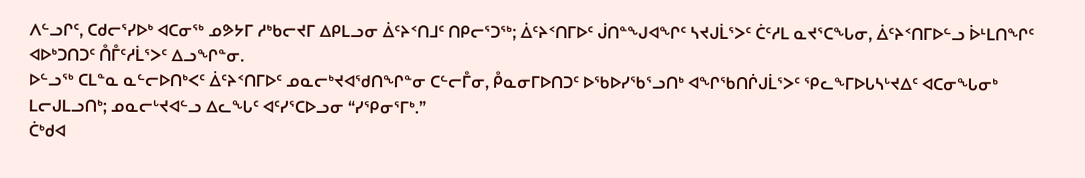ᐱᓪᓗᒋᑦ, ᑕᑯᓕᕐᓯᐅᒃ ᐊᑕᓂᖅ ᓄᕗᔭᒥ ᓱᒃᑲᓕᔪᒥ ᐃᑭᒪᓗᓂ ᐄᑦᔨᑉᑎᒧᑦ ᑎᑭᓕᕐᑐᖅ; ᐄᑦᔨᑉᑎᒥᐅᑦ ᒎᑎᓐᖑᐊᖏᑦ ᓴᔪᒍᒫᕐᐳᑦ ᑖᑦᓱᒪ ᓇᔪᕐᑕᖓᓂ, ᐄᑦᔨᑉᑎᒥᐅᓪᓗ ᐆᒻᒪᑎᖏᑦ ᐊᐅᒃᑐᑎᑐᑦ ᑍᒤᑦᓱᒫᕐᐳᑦ ᐃᓗᖏᓐᓂ.
ᐅᓪᓗᖅ ᑕᒪᓐᓇ ᓇᓪᓕᐅᑎᒃᐸᑦ ᐄᑦᔨᑉᑎᒥᐅᑦ ᓄᓇᓕᒃᔪᐊᖁᑎᖏᓐᓂ ᑕᓪᓕᒤᓂ, ᑬᓇᓂᒥᐅᑎᑐᑦ ᐅᖃᐅᓯᖃᕐᓗᑎᒃ ᐊᖏᖃᑎᒌᒍᒫᕐᐳᑦ ᕿᓚᖕᒥᐅᒐᓴᒡᔪᐃᑦ ᐊᑕᓂᖓᓂᒃ ᒪᓕᒍᒪᓗᑎᒃ; ᓄᓇᓕᒡᔪᐊᓪᓗ ᐃᓚᖓᑦ ᐊᑦᓯᕐᑕᐅᓗᓂ “ᓯᕿᓂᕐᒥᒃ.”
ᑖᒃᑯᐊ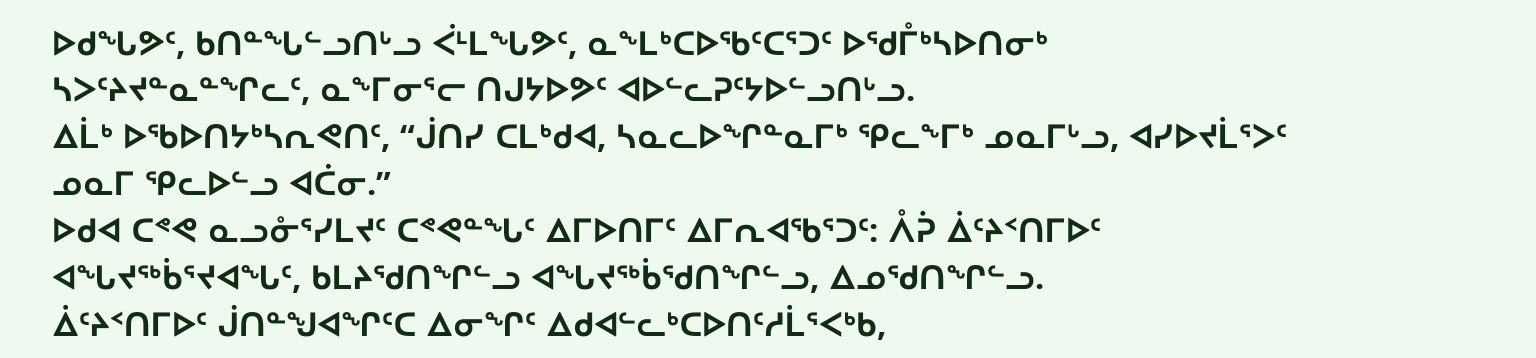ᐅᑯᖓᕗᑦ, ᑲᑎᓐᖓᓪᓗᑎᒡᓗ ᐹᒻᒪᖓᕗᑦ, ᓇᖕᒪᒃᑕᐅᖃᑦᑕᕐᑐᑦ ᐅᖁᒤᒃᓴᐅᑎᓂᒃ ᓴᐳᑦᔨᔪᓐᓇᓐᖏᓚᑦ, ᓇᖕᒥᓂᕐᓕ ᑎᒍᔭᐅᕗᑦ ᐊᐅᓪᓚᕈᑦᔭᐅᓪᓗᑎᒡᓗ.
ᐃᒫᒃ ᐅᖃᐅᑎᔭᒃᓴᕆᕙᑎᑦ, “ᒎᑎᓯ ᑕᒪᒃᑯᐊ, ᓴᓇᓚᐅᖏᓐᓇᒥᒃ ᕿᓚᖕᒥᒃ ᓄᓇᒥᒡᓗ, ᐊᓯᐅᔪᒫᕐᐳᑦ ᓄᓇᒥ ᕿᓚᐅᓪᓗ ᐊᑖᓂ.”
ᐅᑯᐊ ᑕᕝᕙ ᓇᓗᓁᕐᓯᒪᔪᑦ ᑕᕝᕙᓐᖓᑦ ᐃᒥᐅᑎᒥᑦ ᐃᒥᕆᐊᖃᕐᑐᑦ: ᐰᕉ ᐄᑦᔨᑉᑎᒥᐅᑦ ᐊᖓᔪᖅᑳᕐᔪᐊᖓᑦ, ᑲᒪᔨᖁᑎᖏᓪᓗ ᐊᖓᔪᖅᑳᖁᑎᖏᓪᓗ, ᐃᓄᖁᑎᖏᓪᓗ.
ᐄᑦᔨᑉᑎᒥᐅᑦ ᒎᑎᓐᖑᐊᖏᑦᑕ ᐃᓂᖏᑦ ᐃᑯᐊᓪᓚᒃᑕᐅᑎᑦᓱᒫᕐᐸᒃᑲ,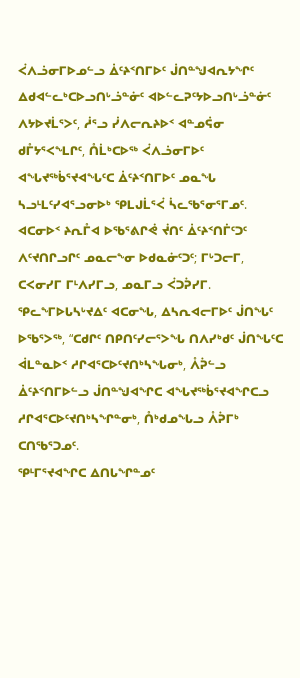ᐹᐱᓘᓂᒥᐅᓄᓪᓗ ᐄᑦᔨᑉᑎᒥᐅᑦ ᒎᑎᓐᖑᐊᕆᔭᖏᑦ ᐃᑯᐊᓪᓚᒃᑕᐅᓗᑎᒡᓘᓐᓃᑦ ᐊᐅᓪᓚᕈᑦᔭᐅᓗᑎᒡᓘᓐᓃᑦ ᐱᔭᐅᔪᒫᕐᐳᑦ, ᓲᕐᓗ ᓰᐱᓕᕆᔨᐅᑉ ᐊᓐᓄᕌᓂ ᑯᒤᔭᕐᐸᖕᒪᒋᑦ, ᑍᒫᒃᑕᐅᖅ ᐹᐱᓘᓂᒥᐅᑦ ᐊᖓᔪᖅᑳᕐᔪᐊᖓᑦᑕ ᐄᑦᔨᑉᑎᒥᐅᑦ ᓄᓇᖓ ᓴᓗᒻᒪᑦᓯᐊᕐᓗᓂᐅᒃ ᕿᒪᒍᒫᕐᐹ ᓵᓚᖃᕐᓂᕐᒥᓄᑦ.
ᐊᑕᓂᐅᑉ ᔨᕆᒤᐊ ᐅᖃᕐᕕᒋᕚ ᔫᑎᑦ ᐄᑦᔨᑉᑎᒦᑦᑐᑦ ᐱᑦᔪᑎᒋᓗᒋᑦ ᓄᓇᓕᖕᓂ ᐅᑯᓇᓃᑦᑐᑦ; ᒥᒡᑐᓕᒥ, ᑕᐸᓂᓯᒥ ᒥᒻᐱᓯᒥᓗ, ᓄᓇᒥᓗ ᐹᑐᕉᓯᒥ.
ᕿᓚᖕᒥᐅᒐᓴᒡᔪᐃᑦ ᐊᑕᓂᖓ, ᐃᓴᕆᐊᓕᒥᐅᑦ ᒎᑎᖓᑦ ᐅᖃᕐᐳᖅ, “ᑕᑯᒋᑦ ᑎᑭᑎᑦᓯᓕᕐᐳᖓ ᑎᐱᓯᒃᑯᑦ ᒎᑎᖓᑦᑕ ᐋᒪᓐᓇᐅᑉ ᓱᒋᐊᕐᑕᐅᑦᔪᑎᒃᓴᖓᓂᒃ, ᐰᕉᓪᓗ ᐄᑦᔨᑉᑎᒥᐅᓪᓗ ᒎᑎᓐᖑᐊᖏᑕ ᐊᖓᔪᖅᑳᕐᔪᐊᖏᑕᓗ ᓱᒋᐊᕐᑕᐅᑦᔪᑎᒃᓴᖏᓐᓂᒃ, ᑍᒃᑯᓄᖓᓗ ᐰᕉᒥᒃ ᑕᑎᖃᕐᑐᓄᑦ.
ᕿᒻᒥᕐᔪᐊᖏᑕ ᐃᑎᒐᖏᓐᓄᑦ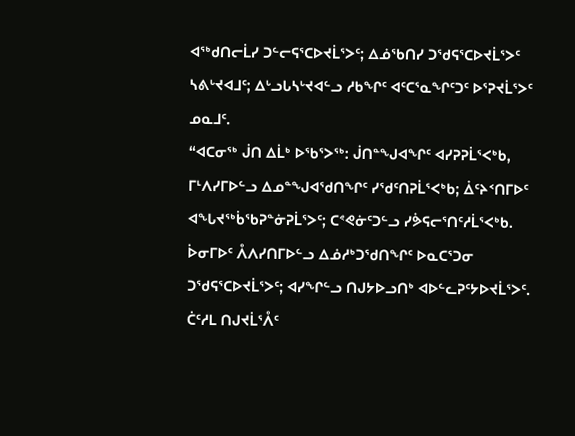ᐊᖅᑯᑎᓕᒫᓯ ᑐᓪᓕᕋᕐᑕᐅᔪᒫᕐᐳᑦ; ᐃᓅᖃᑎᓯ ᑐᖁᕋᕐᑕᐅᔪᒫᕐᐳᑦ ᓴᕕᒡᔪᐊᒧᑦ; ᐃᒡᓗᒐᓴᒡᔪᐊᓪᓗ ᓱᑲᖏᑦ ᐊᑦᑕᕐᓇᖏᑦᑐᑦ ᐅᕐᕈᔪᒫᕐᐳᑦ ᓄᓇᒧᑦ.
“ᐊᑕᓂᖅ ᒎᑎ ᐃᒫᒃ ᐅᖃᕐᐳᖅ: ᒎᑎᓐᖑᐊᖏᑦ ᐊᓯᕈᕈᒫᕐᐸᒃᑲ, ᒥᒻᐱᓯᒥᐅᓪᓗ ᐃᓄᓐᖑᐊᖁᑎᖏᑦ ᓯᖁᑦᑎᕈᒫᕐᐸᒃᑲ; ᐄᑦᔨᑉᑎᒥᐅᑦ ᐊᖓᔪᖅᑳᖃᕈᓐᓃᕈᒫᕐᐳᑦ; ᑕᕝᕙᓃᑦᑐᓪᓗ ᓯᕘᕋᓕᕐᑎᑦᓱᒫᕐᐸᒃᑲ.
ᐆᓂᒥᐅᑦ ᐰᐱᓯᑎᒥᐅᓪᓗ ᐃᓅᓱᒃᑐᖁᑎᖏᑦ ᐅᓇᑕᕐᑐᓂ ᑐᖁᕋᕐᑕᐅᔪᒫᕐᐳᑦ; ᐊᓯᖏᓪᓗ ᑎᒍᔭᐅᓗᑎᒃ ᐊᐅᓪᓚᕈᑦᔭᐅᔪᒫᕐᐳᑦ.
ᑖᑦᓱᒪ ᑎᒍᔪᒫᕐᐰᑦ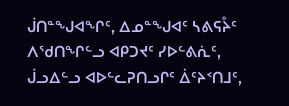ᒎᑎᓐᖑᐊᖏᑦ, ᐃᓄᓐᖑᐊᑦ ᓴᕕᕋᔧᑦ ᐱᖁᑎᖏᓪᓗ ᐊᑭᑐᔪᑦ ᓯᐅᓪᕕᕇᑦ, ᒎᓗᐃᓪᓗ ᐊᐅᓪᓚᕈᑎᓗᒋᑦ ᐄᑦᔨᑉᑎᒧᑦ,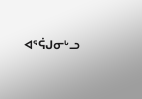ᐊᕐᕌᒍᓂᒡᓗ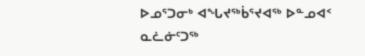ᐅᓄᕐᑐᓂᒃ ᐊᖓᔪᖅᑳᕐᔪᐊᖅ ᐅᓐᓄᐊᑉ ᓇᓛᓃᑦᑐᖅ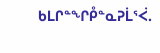ᑲᒪᒋᓐᖏᑬᓐᓇᕈᒫᕐᐹ.